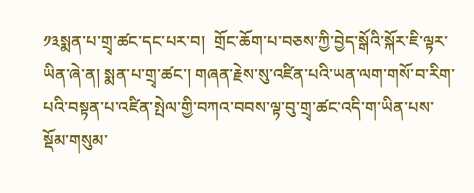༡༣སྨན་པ་གྲྭ་ཚང་དང་པར་བ།  གྲོང་ཆོག་པ་བཅས་ཀྱི་བྱེད་སྒོའི་སྐོར་ཇི་ལྟར་ཡིན་ཞེ་ན། སྨན་པ་གྲྭ་ཚང་། གཞན་རྗེས་སུ་འཛིན་པའི་ཡན་ལག་གསོ་བ་རིག་པའི་བསྟན་པ་འཛིན་སྤེལ་གྱི་བཀའ་བབས་ལྟ་བུ་གྲྭ་ཚང་འདི་ག་ཡིན་པས་སྡོམ་གསུམ་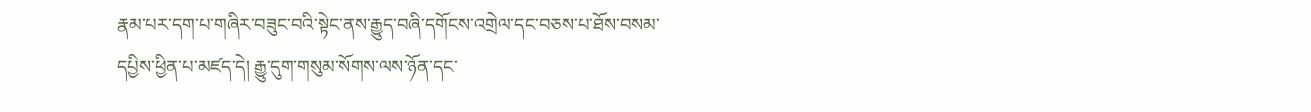རྣམ་པར་དག་པ་གཞིར་བཟུང་བའི་སྟེང་ནས་རྒྱུད་བཞི་དགོངས་འགྲེལ་དང་བཅས་པ་ཐོས་བསམ་དཔྱིས་ཕྱིན་པ་མཛད་དེ། རྒྱུ་དུག་གསུམ་སོགས་ལས་ཉོན་དང་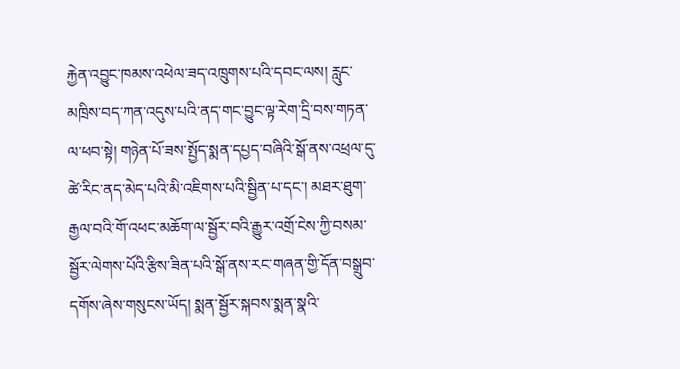རྐྱེན་འབྱུང་ཁམས་འཕེལ་ཟད་འཁྲུགས་པའི་དབང་ལས། རླུང་མཁྲིས་བད་ཀན་འདུས་པའི་ནད་གང་བྱུང་ལྟ་རེག་དྲི་བས་གཏན་ལ་ཕབ་སྟེ། གཉེན་པོ་ཟས་སྤྱོད་སྨན་དཔྱད་བཞིའི་སྒོ་ནས་འཕྲལ་དུ་ཚེ་རིང་ནད་མེད་པའི་མི་འཇིགས་པའི་སྦྱིན་པ་དང་། མཐར་ཐུག་རྒྱལ་བའི་གོ་འཕང་མཆོག་ལ་སྦྱོར་བའི་རྒྱུར་འགྲོ་ངེས་ཀྱི་བསམ་སྦྱོར་ལེགས་པོའི་རྩིས་ཟིན་པའི་སྒོ་ནས་རང་གཞན་གྱི་དོན་བསྒྲུབ་དགོས་ཞེས་གསུངས་ཡོད། སྨན་སྦྱོར་སྐབས་སྨན་སྣའི་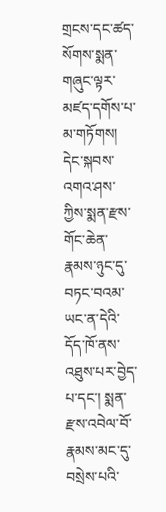གྲངས་དང་ཚད་སོགས་སྨན་གཞུང་ལྟར་མཛད་དགོས་པ་མ་གཏོགས། དེང་སྐབས་འགའ་ཤས་ཀྱིས་སྨན་རྫས་གོང་ཆེན་རྣམས་ཉུང་དུ་བཏང་བའམ་ཡང་ན་དེའི་དོད་ཁོ་ནས་འཐུས་པར་བྱེད་པ་དང་། སྨན་རྫས་འབེལ་བོ་རྣམས་མང་དུ་བསྲེས་པའི་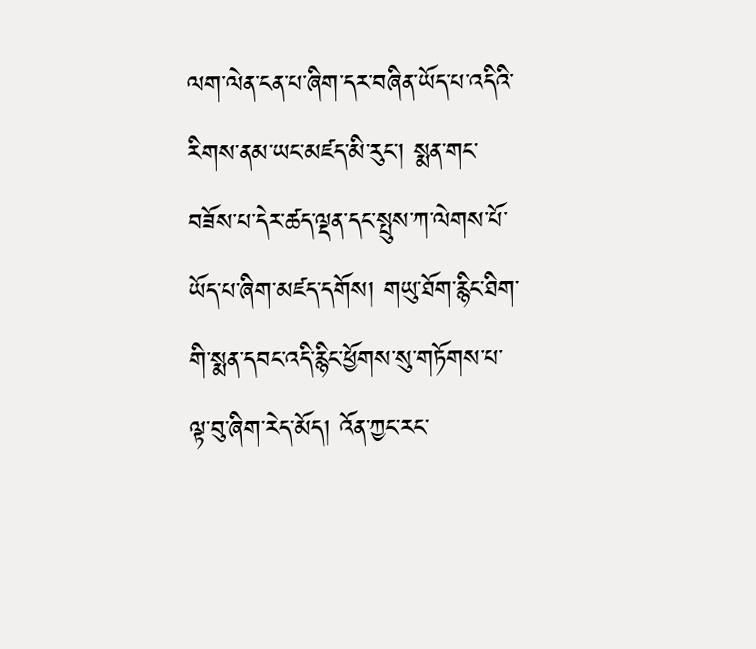ལག་ལེན་ངན་པ་ཞིག་དར་བཞིན་ཡོད་པ་འདིའི་རིགས་ནམ་ཡང་མཛད་མི་རུང་། སྨན་གང་བཟོས་པ་དེར་ཚད་ལྡན་དང་སྤུས་ཀ་ལེགས་པོ་ཡོད་པ་ཞིག་མཛད་དགོས། གཡུ་ཐོག་རྙིང་ཐིག་གི་སྨན་དབང་འདི་རྙིང་ཕྱོགས་སུ་གཏོགས་པ་ལྟ་བུ་ཞིག་རེད་མོད། འོན་ཀྱང་རང་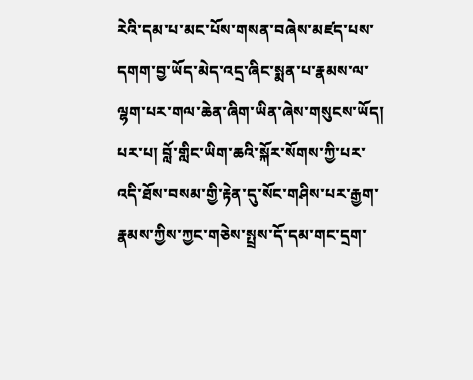རེའི་དམ་པ་མང་པོས་གསན་བཞེས་མཛད་པས་དགག་བྱ་ཡོད་མེད་འདྲ་ཞིང་སྨན་པ་རྣམས་ལ་ལྷག་པར་གལ་ཆེན་ཞིག་ཡིན་ཞེས་གསུངས་ཡོད། པར་པ། བློ་གླིང་ཡིག་ཆའི་སྐོར་སོགས་ཀྱི་པར་འདི་ཐོས་བསམ་གྱི་རྟེན་དུ་སོང་གཤིས་པར་རྒྱག་རྣམས་ཀྱིས་ཀྱང་གཅེས་སྤྲས་དོ་དམ་གང་དྲག་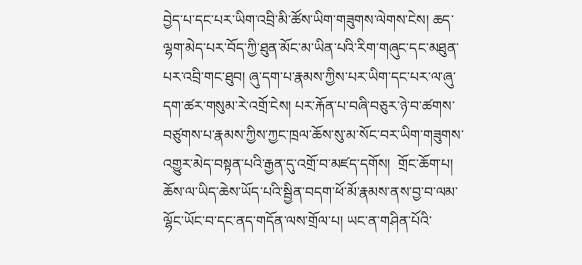བྱེད་པ་དང་པར་ཡིག་འབྲི་མི་ཚོས་ཡིག་གཟུགས་ལེགས་ངེས། ཆད་ལྷག་མེད་པར་བོད་ཀྱི་ཐུན་མོང་མ་ཡིན་པའི་རིག་གཞུང་དང་མཐུན་པར་འབྲི་གང་ཐུབ། ཞུ་དག་པ་རྣམས་ཀྱིས་པར་ཡིག་དང་པར་ལ་ཞུ་དག་ཚར་གསུམ་རེ་འགྲོ་ངེས། པར་རྐོན་པ་བཞི་བཅུར་ཉེ་བ་ཚགས་བཙུགས་པ་རྣམས་ཀྱིས་ཀྱང་ཁྲལ་ཆོས་སུ་མ་སོང་བར་ཡིག་གཟུགས་འགྱུར་མེད་བསྟན་པའི་རྒྱན་དུ་འགྲོ་བ་མཛད་དགོས།  གྲོང་ཆོག་པ། ཆོས་ལ་ཡིད་ཆེས་ཡོད་པའི་སྦྱིན་བདག་ཕོ་མོ་རྣམས་ནས་བྱ་བ་ལམ་ལྷོང་ཡོང་བ་དང་ནད་གདོན་ལས་གྲོལ་པ། ཡང་ན་གཤིན་པོའི་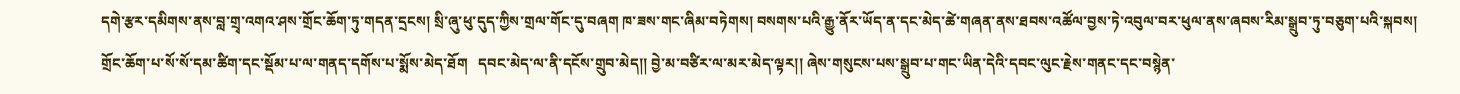དགེ་རྩར་དམིགས་ནས་བླ་གྲྭ་འགའ་ཤས་གྲོང་ཆོག་ཏུ་གདན་དྲངས། སྲི་ཞུ་ཕུ་དུད་ཀྱིས་གྲལ་གོང་དུ་བཞག ཁ་ཟས་གང་ཞིམ་བཏེགས། བསགས་པའི་རྒྱུ་ནོར་ཡོད་ན་དང་མེད་ཚེ་གཞན་ནས་ཐབས་འཚོལ་བྱས་ཏེ་འབུལ་བར་ཕུལ་ནས་ཞབས་རིམ་སྒྲུབ་ཏུ་བཅུག་པའི་སྐབས། གྲོང་ཆོག་པ་སོ་སོ་དམ་ཚིག་དང་སྡོམ་པ་ལ་གནད་དགོས་པ་སྨོས་མེད་ཐོག   དབང་མེད་ལ་ནི་དངོས་གྲུབ་མེད།། བྱེ་མ་བཙིར་ལ་མར་མེད་ལྟར།། ཞེས་གསུངས་པས་སྒྲུབ་པ་གང་ཡིན་དེའི་དབང་ལུང་རྗེས་གནང་དང་བསྙེན་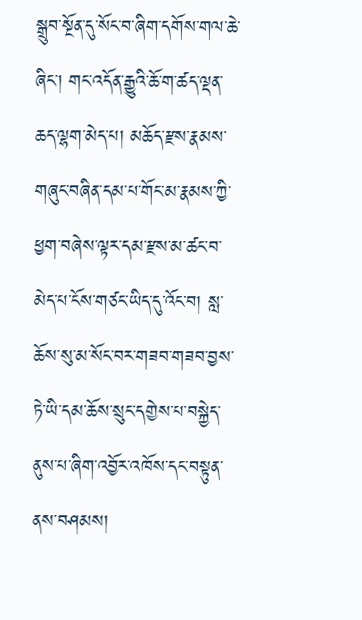སྒྲུབ་སྔོན་དུ་སོང་བ་ཞིག་དགོས་གལ་ཆེ་ཞིང་། གང་འདོན་རྒྱུའི་ཆོ་ག་ཚད་ལྡན་ཆད་ལྷག་མེད་པ། མཆོད་རྫས་རྣམས་གཞུང་བཞིན་དམ་པ་གོང་མ་རྣམས་ཀྱི་ཕྱག་བཞེས་ལྟར་དམ་རྫས་མ་ཚང་བ་མེད་པ་ངོས་གཙང་ཡིད་དུ་འོང་བ། སླ་ཆོས་སུ་མ་སོང་བར་གཟབ་གཟབ་བྱས་ཏེ་ཡི་དམ་ཆོས་སྲུང་དགྱེས་པ་བསྐྱེད་ནུས་པ་ཞིག་འབྱོར་འཁོས་དང་བསྟུན་ནས་བཤམས།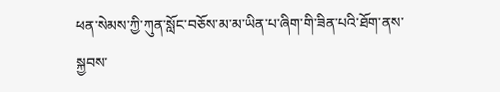ཕན་སེམས་ཀྱི་ཀུན་སློང་བཅོས་མ་མ་ཡིན་པ་ཞིག་གི་ཟིན་པའི་ཐོག་ནས་སྐྱབས་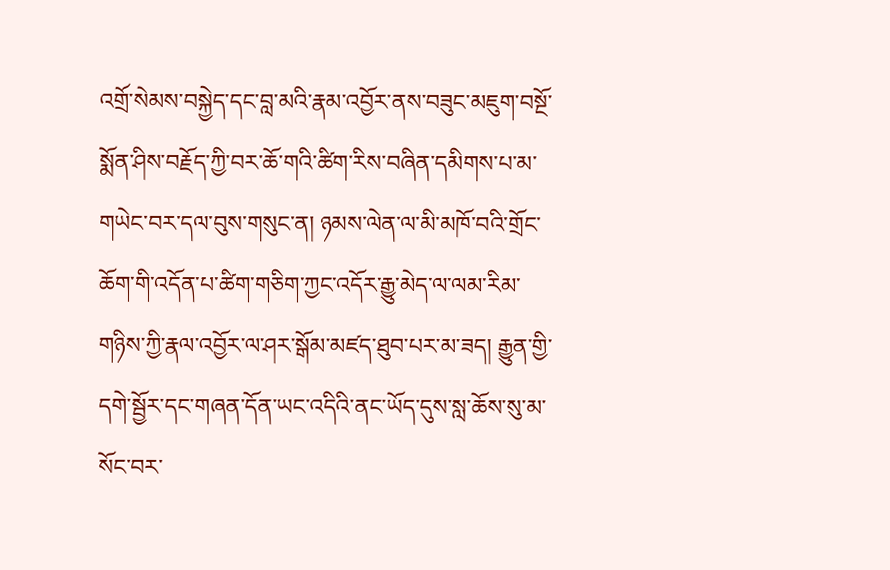འགྲོ་སེམས་བསྐྱེད་དང་བླ་མའི་རྣམ་འབྱོར་ནས་བཟུང་མཇུག་བསྔོ་སྨོན་ཤིས་བརྗོད་ཀྱི་བར་ཆོ་གའི་ཚིག་རིས་བཞིན་དམིགས་པ་མ་གཡེང་བར་དལ་བུས་གསུང་ན། ཉམས་ལེན་ལ་མི་མཁོ་བའི་གྲོང་ཆོག་གི་འདོན་པ་ཚིག་གཅིག་ཀྱང་འདོར་རྒྱུ་མེད་ལ་ལམ་རིམ་གཉིས་ཀྱི་རྣལ་འབྱོར་ལ་ཤར་སྒོམ་མཛད་ཐུབ་པར་མ་ཟད། རྒྱུན་གྱི་དགེ་སྦྱོར་དང་གཞན་དོན་ཡང་འདིའི་ནང་ཡོད་དུས་སླ་ཆོས་སུ་མ་སོང་བར་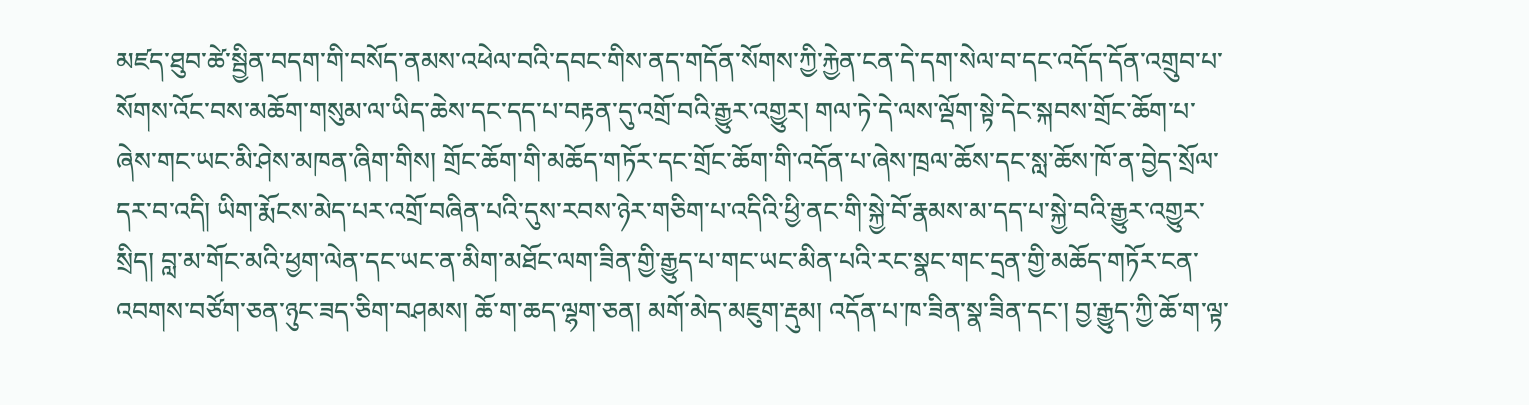མཛད་ཐུབ་ཚེ་སྦྱིན་བདག་གི་བསོད་ནམས་འཕེལ་བའི་དབང་གིས་ནད་གདོན་སོགས་ཀྱི་རྐྱེན་ངན་དེ་དག་སེལ་བ་དང་འདོད་དོན་འགྲུབ་པ་སོགས་འོང་བས་མཆོག་གསུམ་ལ་ཡིད་ཆེས་དང་དད་པ་བརྟན་དུ་འགྲོ་བའི་རྒྱུར་འགྱུར། གལ་ཏེ་དེ་ལས་ལྡོག་སྟེ་དེང་སྐབས་གྲོང་ཆོག་པ་ཞེས་གང་ཡང་མི་ཤེས་མཁན་ཞིག་གིས། གྲོང་ཆོག་གི་མཆོད་གཏོར་དང་གྲོང་ཆོག་གི་འདོན་པ་ཞེས་ཁྲལ་ཆོས་དང་སླ་ཆོས་ཁོ་ན་བྱེད་སྲོལ་དར་བ་འདི། ཡིག་རྨོངས་མེད་པར་འགྲོ་བཞིན་པའི་དུས་རབས་ཉེར་གཅིག་པ་འདིའི་ཕྱི་ནང་གི་སྐྱེ་བོ་རྣམས་མ་དད་པ་སྐྱེ་བའི་རྒྱུར་འགྱུར་སྲིད། བླ་མ་གོང་མའི་ཕྱག་ལེན་དང་ཡང་ན་མིག་མཐོང་ལག་ཟིན་གྱི་རྒྱུད་པ་གང་ཡང་མིན་པའི་རང་སྣང་གང་དྲན་གྱི་མཆོད་གཏོར་ངན་འབགས་བཙོག་ཅན་ཉུང་ཟད་ཅིག་བཤམས། ཆོ་ག་ཆད་ལྷག་ཅན། མགོ་མེད་མཇུག་རྡུམ། འདོན་པ་ཁ་ཟིན་སྣ་ཟིན་དང་། བྱ་རྒྱུད་ཀྱི་ཆོ་ག་ལྟ་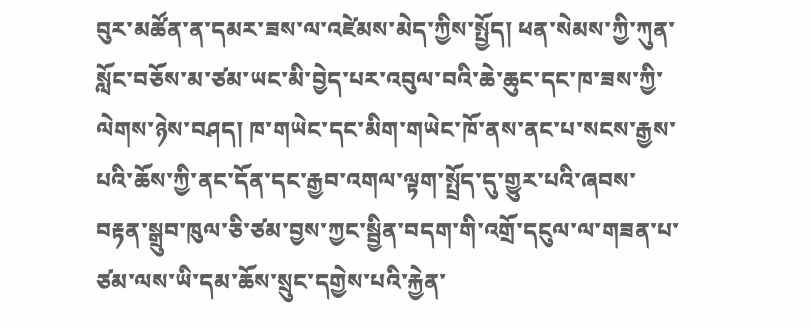བུར་མཚོན་ན་དམར་ཟས་ལ་འཛེམས་མེད་ཀྱིས་སྤྱོད། ཕན་སེམས་ཀྱི་ཀུན་སློང་བཅོས་མ་ཙམ་ཡང་མི་བྱེད་པར་འབུལ་བའི་ཆེ་ཆུང་དང་ཁ་ཟས་ཀྱི་ལེགས་ཉེས་བཤད། ཁ་གཡེང་དང་མིག་གཡེང་ཁོ་ནས་ནང་པ་སངས་རྒྱས་པའི་ཆོས་ཀྱི་ནང་དོན་དང་རྒྱབ་འགལ་ལྟག་སྤྲོད་དུ་གྱུར་པའི་ཞབས་བརྟན་སྒྲུབ་ཁུལ་ཅི་ཙམ་བྱས་ཀྱང་སྦྱིན་བདག་གི་འགྲོ་དངུལ་ལ་གཟན་པ་ཙམ་ལས་ཡི་དམ་ཆོས་སྲུང་དགྱེས་པའི་རྐྱེན་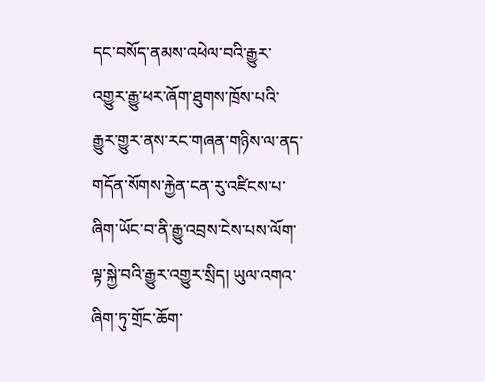དང་བསོད་ནམས་འཕེལ་བའི་རྒྱུར་འགྱུར་རྒྱུ་ཕར་ཞོག་ཐུགས་ཁྲོས་པའི་རྒྱུར་གྱུར་ནས་རང་གཞན་གཉིས་ལ་ནད་གདོན་སོགས་རྐྱེན་ངན་རུ་འཛིངས་པ་ཞིག་ཡོང་བ་ནི་རྒྱུ་འབྲས་ངེས་པས་ལོག་ལྟ་སྐྱེ་བའི་རྒྱུར་འགྱུར་སྲིད། ཡུལ་འགའ་ཞིག་ཏུ་གྲོང་ཆོག་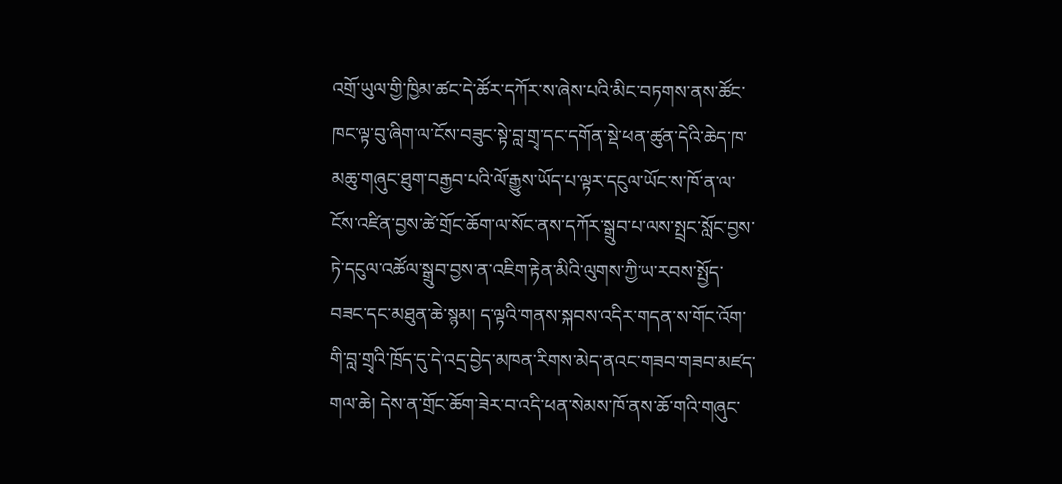འགྲོ་ཡུལ་གྱི་ཁྱིམ་ཚང་དེ་ཚོར་དཀོར་ས་ཞེས་པའི་མིང་བཏགས་ནས་ཚོང་ཁང་ལྟ་བུ་ཞིག་ལ་ངོས་བཟུང་སྟེ་བླ་གྲྭ་དང་དགོན་སྡེ་ཕན་ཚུན་དེའི་ཆེད་ཁ་མཆུ་གཞུང་ཐུག་བརྒྱབ་པའི་ལོ་རྒྱུས་ཡོད་པ་ལྟར་དངུལ་ཡོང་ས་ཁོ་ན་ལ་ངོས་འཛིན་བྱས་ཚེ་གྲོང་ཆོག་ལ་སོང་ནས་དཀོར་སྒྲུབ་པ་ལས་སྤྲང་སློང་བྱས་ཏེ་དངུལ་འཚོལ་སྒྲུབ་བྱས་ན་འཇིག་རྟེན་མིའི་ལུགས་ཀྱི་ཡ་རབས་སྤྱོད་བཟང་དང་མཐུན་ཆེ་སྙམ། ད་ལྟའི་གནས་སྐབས་འདིར་གདན་ས་གོང་འོག་གི་བླ་གྲྭའི་ཁྲོད་དུ་དེ་འདྲ་བྱེད་མཁན་རིགས་མེད་ནའང་གཟབ་གཟབ་མཛད་གལ་ཆེ། དེས་ན་གྲོང་ཆོག་ཟེར་བ་འདི་ཕན་སེམས་ཁོ་ནས་ཆོ་གའི་གཞུང་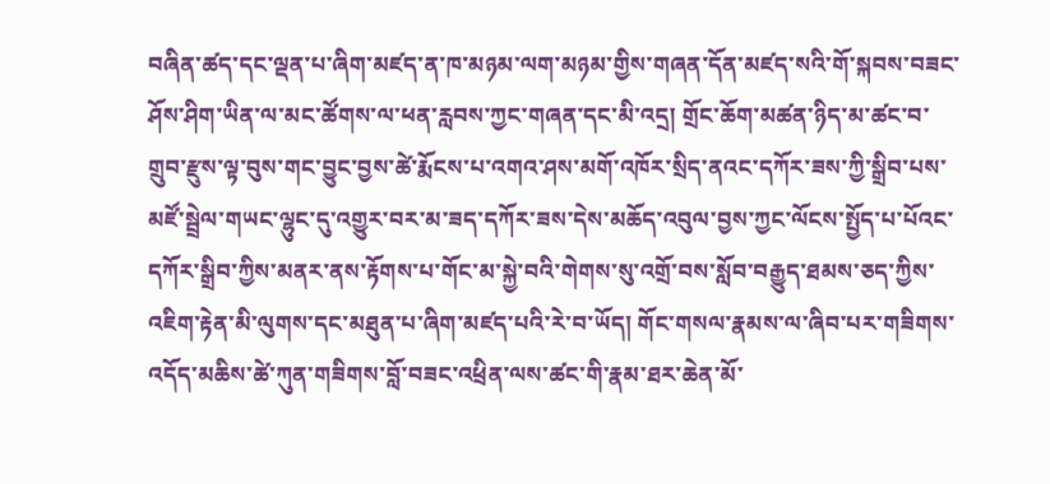བཞིན་ཚད་དང་ལྡན་པ་ཞིག་མཛད་ན་ཁ་མཉམ་ལག་མཉམ་གྱིས་གཞན་དོན་མཛད་སའི་གོ་སྐབས་བཟང་ཤོས་ཤིག་ཡིན་ལ་མང་ཚོགས་ལ་ཕན་རླབས་ཀྱང་གཞན་དང་མི་འདྲ། གྲོང་ཆོག་མཚན་ཉིད་མ་ཚང་བ་གྲུབ་རྫུས་ལྟ་བུས་གང་བྱུང་བྱས་ཚེ་རྨོངས་པ་འགའ་ཤས་མགོ་འཁོར་སྲིད་ནའང་དཀོར་ཟས་ཀྱི་སྒྲིབ་པས་མཛོ་སྦྲེལ་གཡང་ལྷུང་དུ་འགྱུར་བར་མ་ཟད་དཀོར་ཟས་དེས་མཆོད་འབུལ་བྱས་ཀྱང་ལོངས་སྤྱོད་པ་པོའང་དཀོར་སྒྲིབ་ཀྱིས་མནར་ནས་རྟོགས་པ་གོང་མ་སྐྱེ་བའི་གེགས་སུ་འགྲོ་བས་སློབ་བརྒྱུད་ཐམས་ཅད་ཀྱིས་འཇིག་རྟེན་མི་ལུགས་དང་མཐུན་པ་ཞིག་མཛད་པའི་རེ་བ་ཡོད། གོང་གསལ་རྣམས་ལ་ཞིབ་པར་གཟིགས་འདོད་མཆིས་ཚེ་ཀུན་གཟིགས་བློ་བཟང་འཕྲིན་ལས་ཚང་གི་རྣམ་ཐར་ཆེན་མོ་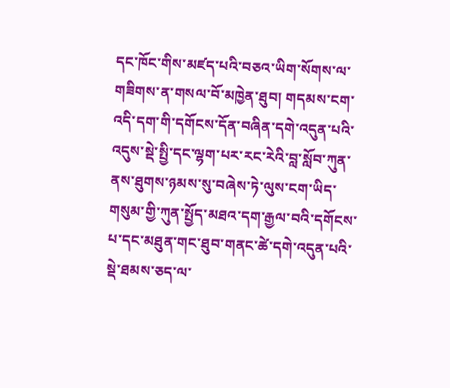དང་ཁོང་གིས་མཛད་པའི་བཅའ་ཡིག་སོགས་ལ་གཟིགས་ན་གསལ་བོ་མཁྱེན་ཐུབ། གདམས་ངག་འདི་དག་གི་དགོངས་དོན་བཞིན་དགེ་འདུན་པའི་འདུས་སྡེ་སྤྱི་དང་ལྷག་པར་རང་རེའི་བླ་སློབ་ཀུན་ནས་ཐུགས་ཉམས་སུ་བཞེས་ཏེ་ལུས་ངག་ཡིད་གསུམ་གྱི་ཀུན་སྤྱོད་མཐའ་དག་རྒྱལ་བའི་དགོངས་པ་དང་མཐུན་གང་ཐུབ་གནང་ཚེ་དགེ་འདུན་པའི་སྡེ་ཐམས་ཅད་ལ་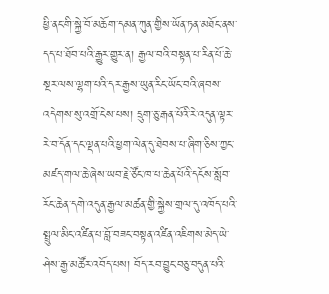ཕྱི་ནང་གི་སྐྱེ་བོ་མཆོག་དམན་ཀུན་གྱིས་ཡོན་ཏན་མཐོང་ནས་དད་པ་ཐོབ་པའི་རྒྱུར་གྱུར་ན། རྒྱལ་བའི་བསྟན་པ་རིན་པོ་ཆེ་སྔར་ལས་ལྷག་པའི་དར་རྒྱས་ཡུན་རིང་ཡོང་བའི་ཞབས་འདེགས་སུ་འགྲོ་ངེས་པས། དྲུག་ཅུ་རྒན་པོའི་རེ་འདུན་ལྟར་རེ་བ་དོན་དང་ལྡན་པའི་ཕྱག་ལེན་དུ་ཐེབས་པ་ཞིག་ཅིས་ཀྱང་མཛད་གལ་ཆེ་ཞེས་ཡབ་རྗེ་ཙོང་ཁ་པ་ཆེན་པོའི་དངོས་སློབ་རོང་ཆེན་དགེ་འདུན་རྒྱལ་མཚན་གྱི་སྐྱེས་གྲལ་དུ་འཁོད་པའི་སྤྲུལ་མིང་འཛིན་པ་བློ་བཟང་བསྟན་འཛིན་འཇིགས་མེད་ཡེ་ཤེས་རྒྱ་མཚོར་འབོད་པས། བོད་རབ་བྱུང་བཅུ་བདུན་པའི་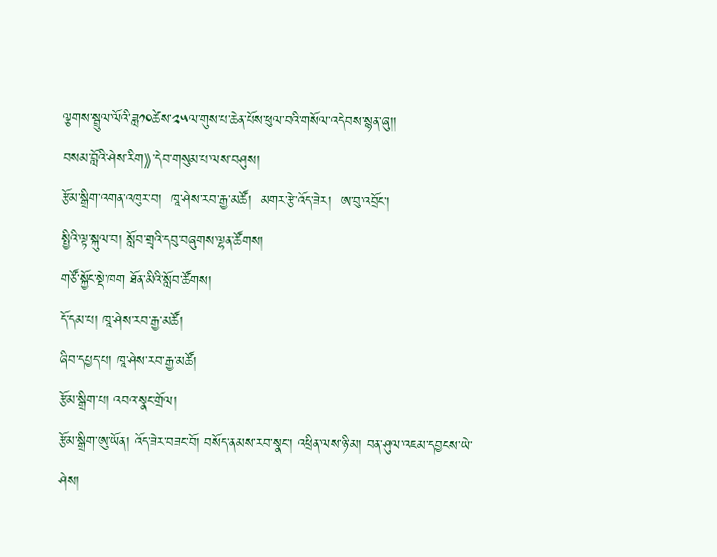ལྕགས་སྦྲུལ་ལོའི་ཟླ༡༠ཚེས་༢༥ལ་གུས་པ་ཆེན་པོས་ཕུལ་བའི་གསོལ་འདེབས་སྙན་ཞུ།།              བསམ་བློའི་ཤེས་རིག》་དེབ་གསུམ་པ་ལས་བཤུས།
རྩོམ་སྒྲིག་འགན་འཁུར་བ།  ཁཱ་ཤེས་རབ་རྒྱ་མཚོ།  མགར་རྩེ་འོད་ཟེར།  ཨ་བུ་འབྲོང་།
སྤྱིའི་ལྟ་སྐུལ་བ། སློབ་གྲྭའི་དབུ་བཞུགས་ལྷན་ཚོགས།
གཙོ་སྐྱོང་སྡེ་ཁག ཐོན་མིའི་སློབ་ཚོགས།
དོ་དམ་པ། ཁཱ་ཤེས་རབ་རྒྱ་མཚོ།
ཞིབ་དཔྱད་པ། ཁཱ་ཤེས་རབ་རྒྱ་མཚོ།
རྩོམ་སྒྲིག་པ། འབའ་སྣང་གྲོལ།
རྩོམ་སྒྲིག་ཨུ་ཡོན། འོད་ཟེར་བཟང་བོ། བསོད་ནམས་རབ་སྣང་། འཕྲིན་ལས་ཉི་མ། བན་ཤུལ་འཇམ་དབྱངས་ཡེ་ཤེས།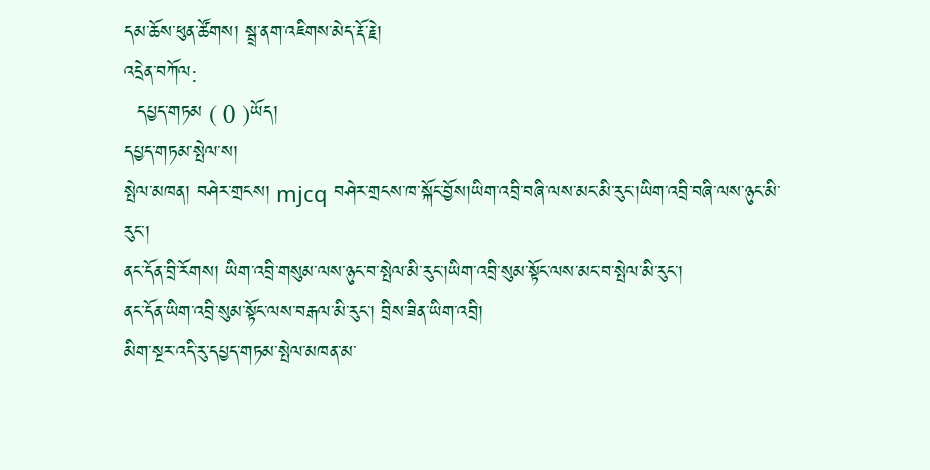དམ་ཆོས་ཕུན་ཚོགས། སྦྲ་ནག་འཇིགས་མེད་རྡོ་རྗེ།
འདྲེན་བཀོལ:
  དཔྱད་གཏམ ( 0 )ཡོད།
དཔྱད་གཏམ་སྤེལ་ས།
སྤེལ་མཁན། བཤེར་གྲངས། mjcq བཤེར་གྲངས་ཁ་སྐོང་བྱོས།ཡིག་འབྲི་བཞི་ལས་མང་མི་རུང་།ཡིག་འབྲི་བཞི་ལས་ཉུང་མི་རུང་།
ནང་དོན་བྲི་རོགས། ཡིག་འབྲི་གསུམ་ལས་ཉུང་བ་སྤེལ་མི་རུང་།ཡིག་འབྲི་སུམ་སྟོང་ལས་མང་བ་སྤེལ་མི་རུང་།
ནང་དོན་ཡིག་འབྲི་སུམ་སྟོང་ལས་བརྒལ་མི་རུང་། བྲིས་ཟིན་ཡིག་འབྲི།
མིག་སྔར་འདི་རུ་དཔྱད་གཏམ་སྤེལ་མཁན་མ་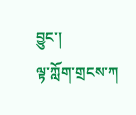བྱུང་།
ལྟ་ཀློག་གྲངས་ཀ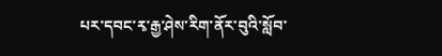པར་དབང་རྭ་རྒྱ་ཤེས་རིག་ནོར་བུའི་སློབ་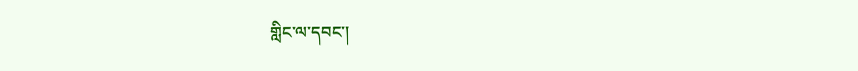གླིང་ལ་དབང་།